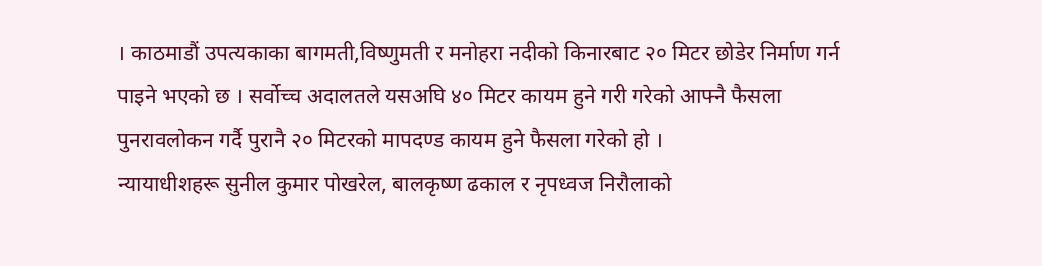। काठमाडौं उपत्यकाका बागमती,विष्णुमती र मनोहरा नदीको किनारबाट २० मिटर छोडेर निर्माण गर्न पाइने भएको छ । सर्वोच्च अदालतले यसअघि ४० मिटर कायम हुने गरी गरेको आफ्नै फैसला पुनरावलोकन गर्दै पुरानै २० मिटरको मापदण्ड कायम हुने फैसला गरेको हो ।
न्यायाधीशहरू सुनील कुमार पोखरेल, बालकृष्ण ढकाल र नृपध्वज निरौलाको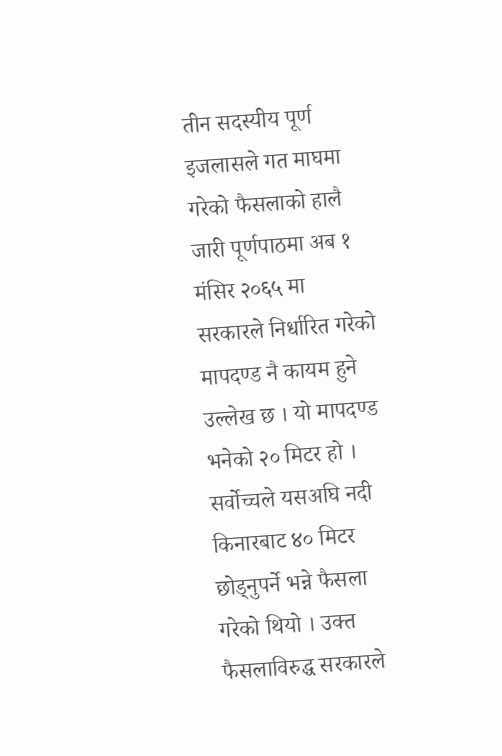तीन सदस्यीय पूर्ण इजलासले गत माघमा गरेको फैसलाको हालै जारी पूर्णपाठमा अब १ मंसिर २०६५ मा सरकारले निर्धारित गरेको मापदण्ड नै कायम हुने उल्लेख छ । यो मापदण्ड भनेको २० मिटर हो ।
सर्वोच्चले यसअघि नदी किनारबाट ४० मिटर छोड्नुपर्ने भन्ने फैसला गरेको थियो । उक्त फैसलाविरुद्ध सरकारले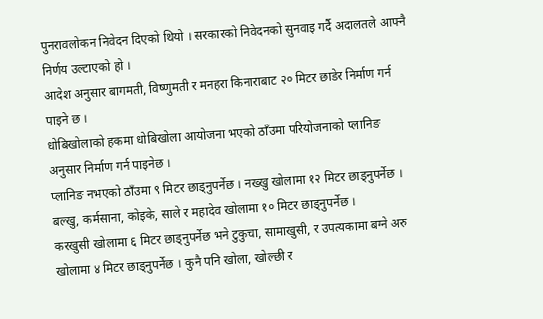पुनरावलोकन निवेदन दिएको थियो । सरकारको निवेदनको सुनवाइ गर्दै अदालतले आफ्नै निर्णय उल्टाएको हो ।
आदेश अनुसार बागमती, विष्णुमती र मनहरा किनाराबाट २० मिटर छाडेर निर्माण गर्न पाइने छ ।
धोबिखोलाको हकमा धोबिखोला आयोजना भएको ठाँउमा परियोजनाको प्लानिङ अनुसार निर्माण गर्न पाइनेछ ।
प्लानिङ नभएको ठाँउमा ९ मिटर छाड्नुपर्नेछ । नख्खु खोलामा १२ मिटर छाड्नुपर्नेछ । बल्खु, कर्मसाना, कोइके, साले र महादेव खोलामा १० मिटर छाड्नुपर्नेछ ।
करखुसी खोलामा ६ मिटर छाड्नुपर्नेछ भने टुकुचा, सामाखुसी, र उपत्यकामा बग्ने अरु खोलामा ४ मिटर छाड्नुपर्नेछ । कुनै पनि खोला, खोल्छी र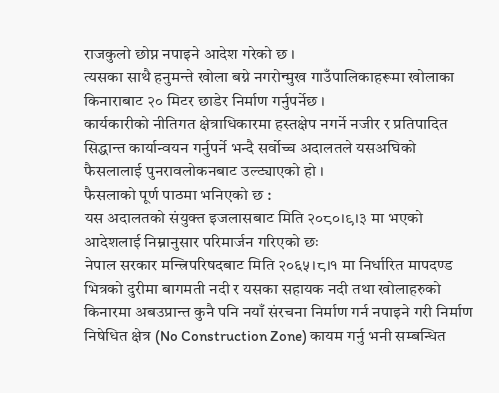राजकुलो छोप्न नपाइने आदेश गरेको छ ।
त्यसका साथै हनुमन्ते खोला बग्ने नगरोन्मुख गाउँपालिकाहरूमा खोलाका किनाराबाट २० मिटर छाडेर निर्माण गर्नुपर्नेछ ।
कार्यकारीको नीतिगत क्षेत्राधिकारमा हस्तक्षेप नगर्ने नजीर र प्रतिपादित सिद्धान्त कार्यान्वयन गर्नुपर्ने भन्दै सर्वोच्च अदालतले यसअघिको फैसलालाई पुनरावलोकनबाट उल्ट्याएको हो ।
फैसलाको पूर्ण पाठमा भनिएको छ :
यस अदालतको संयुक्त इजलासबाट मिति २०८०।९।३ मा भएको आदेशलाई निम्नानुसार परिमार्जन गरिएको छः
नेपाल सरकार मन्त्रिपरिषदबाट मिति २०६५।८।१ मा निर्धारित मापदण्ड भित्रको दुरीमा बागमती नदी र यसका सहायक नदी तथा खोलाहरुको किनारमा अबउप्रान्त कुनै पनि नयाँ संरचना निर्माण गर्न नपाइने गरी निर्माण निषेधित क्षेत्र (No Construction Zone) कायम गर्नु भनी सम्बन्धित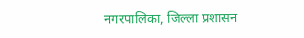नगरपालिका, जिल्ला प्रशासन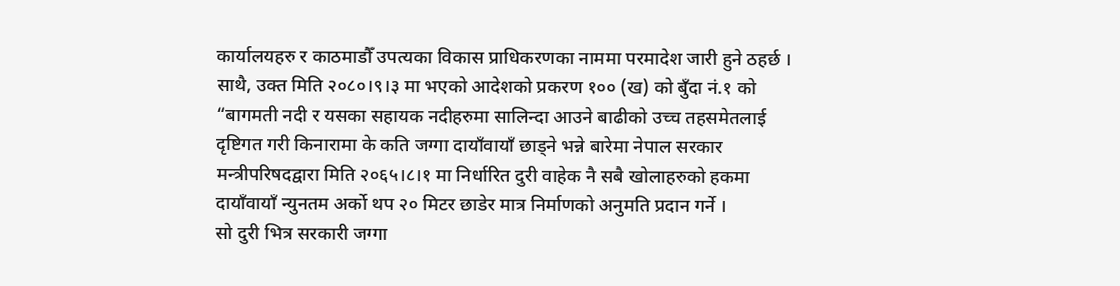कार्यालयहरु र काठमाडौँ उपत्यका विकास प्राधिकरणका नाममा परमादेश जारी हुने ठहर्छ ।
साथै, उक्त मिति २०८०।९।३ मा भएको आदेशको प्रकरण १०० (ख) को बुँदा नं.१ को “बागमती नदी र यसका सहायक नदीहरुमा सालिन्दा आउने बाढीको उच्च तहसमेतलाई दृष्टिगत गरी किनारामा के कति जग्गा दायाँवायाँ छाड्ने भन्ने बारेमा नेपाल सरकार मन्त्रीपरिषदद्वारा मिति २०६५।८।१ मा निर्धारित दुरी वाहेक नै सबै खोलाहरुको हकमा दायाँवायाँ न्युनतम अर्को थप २० मिटर छाडेर मात्र निर्माणको अनुमति प्रदान गर्ने ।
सो दुरी भित्र सरकारी जग्गा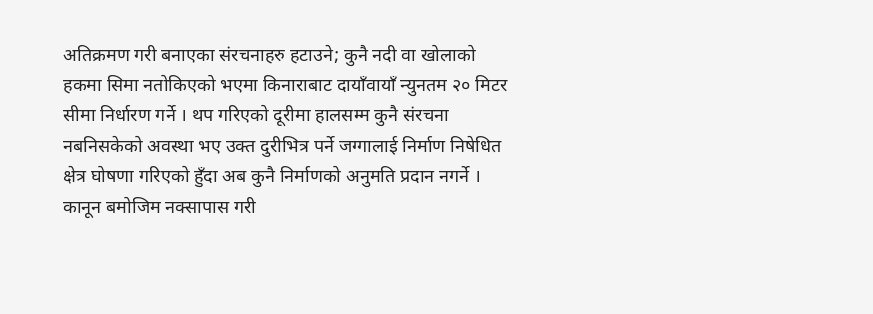अतिक्रमण गरी बनाएका संरचनाहरु हटाउने; कुनै नदी वा खोलाको हकमा सिमा नतोकिएको भएमा किनाराबाट दायाँवायाँ न्युनतम २० मिटर सीमा निर्धारण गर्ने । थप गरिएको दूरीमा हालसम्म कुनै संरचना नबनिसकेको अवस्था भए उक्त दुरीभित्र पर्ने जग्गालाई निर्माण निषेधित क्षेत्र घोषणा गरिएको हुँदा अब कुनै निर्माणको अनुमति प्रदान नगर्ने ।
कानून बमोजिम नक्सापास गरी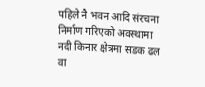पहिले नै भवन आदि संरचना निर्माण गरिएको अवस्थामा नदी किनार क्षेत्रमा सडक ढल वा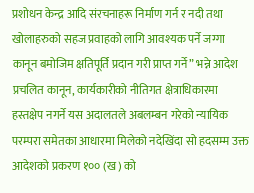प्रशोधन केन्द्र आदि संरचनाहरू निर्माण गर्न र नदी तथा खोलाहरुको सहज प्रवाहको लागि आवश्यक पर्ने जग्गा कानून बमोजिम क्षतिपूर्ति प्रदान गरी प्राप्त गर्ने” भन्ने आदेश प्रचलित कानून, कार्यकारीको नीतिगत क्षेत्राधिकारमा हस्तक्षेप नगर्ने यस अदालतले अबलम्बन गरेको न्यायिक परम्परा समेतका आधारमा मिलेको नदेखिंदा सो हदसम्म उक्त आदेशको प्रकरण १०० (ख) को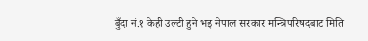बुँदा नं.१ केही उल्टी हुने भइ नेपाल सरकार मन्त्रिपरिषदबाट मिति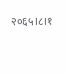२०६५।८।१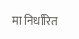मा निर्धारित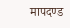मापदण्ड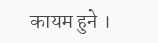कायम हुने ।